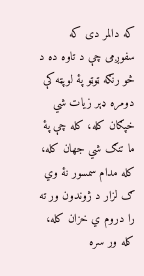که دالمر دی که سفوږمی چې د تاوه ده د څو رنګه ټوټو پهٔ لوپټه کې دومره ډېر زیات شي خپګان کله، کله چې پهٔ ما تنګ شي جهان کله، کله مدام سمسور نهٔ وي ګ لزار د ژوندون ور ته را دروم ي خزان کله، کله ور سره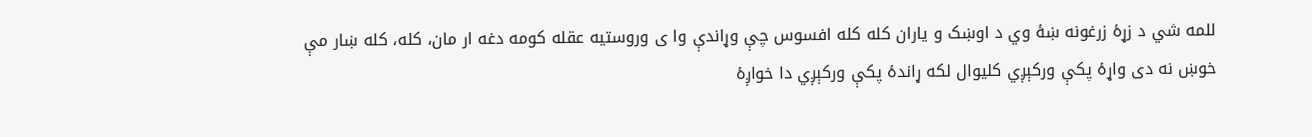للمه شي د زړهٔ زرغونه ښهٔ وي د اوښک و یاران کله کله افسوس چې وړاندې وا ی وروستیه عقله کومه دغه ار مان، کله، کله ښار مې خوښ نه دی واړهٔ پکې ورکېږي کلیوال لکه ړاندهٔ پکې ورکېږي دا خواږهٔ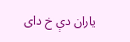یاران دې خ دای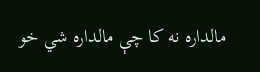مالداره نه کا چې مالداره شي خو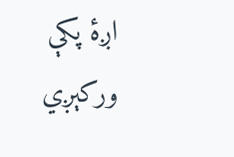اږهٔ پکې ورکېږي